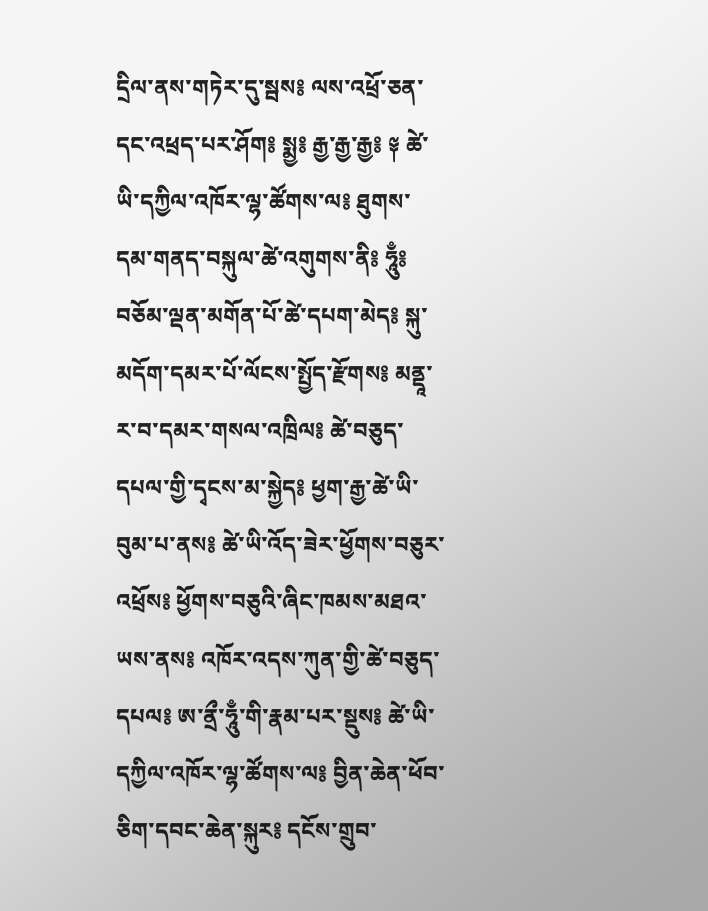དྲིལ་ནས་གཏེར་དུ་སྦས༔ ལས་འཕྲོ་ཅན་དང་འཕྲད་པར་ཤོག༔ སྨྱ༔ རྒྱ་རྒྱ་རྒྱ༔ ༈ ཚེ་ཡི་དཀྱིལ་འཁོར་ལྷ་ཚོགས་ལ༔ ཐུགས་དམ་གནད་བསྐུལ་ཚེ་འགུགས་ནི༔ ཧཱུྃ༔ བཅོམ་ལྡན་མགོན་པོ་ཚེ་དཔག་མེད༔ སྐུ་མདོག་དམར་པོ་ལོངས་སྤྱོད་རྫོགས༔ མནྡཱ་ར་བ་དམར་གསལ་འཁྲིལ༔ ཚེ་བཅུད་དཔལ་གྱི་དྭངས་མ་སྐྱེད༔ ཕྱག་རྒྱ་ཚེ་ཡི་བུམ་པ་ནས༔ ཚེ་ཡི་འོད་ཟེར་ཕྱོགས་བཅུར་འཕྲོས༔ ཕྱོགས་བཅུའི་ཞིང་ཁམས་མཐའ་ཡས་ནས༔ འཁོར་འདས་ཀུན་གྱི་ཚེ་བཅུད་དཔལ༔ ཨ་ནྲྀ་ཧཱུྃ་གི་རྣམ་པར་སྡུས༔ ཚེ་ཡི་དཀྱིལ་འཁོར་ལྷ་ཚོགས་ལ༔ བྱིན་ཆེན་ཕོབ་ཅིག་དབང་ཆེན་སྐུར༔ དངོས་གྲུབ་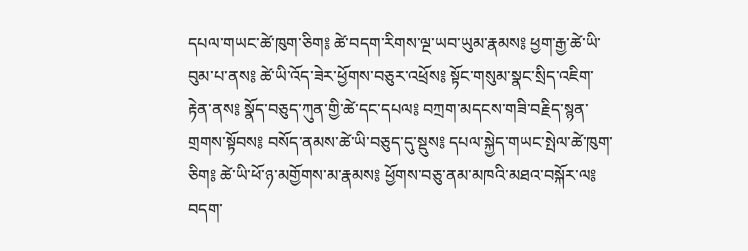དཔལ་གཡང་ཚེ་ཁུག་ཅིག༔ ཚེ་བདག་རིགས་ལྔ་ཡབ་ཡུམ་རྣམས༔ ཕྱག་རྒྱ་ཚེ་ཡི་བུམ་པ་ནས༔ ཚེ་ཡི་འོད་ཟེར་ཕྱོགས་བཅུར་འཕྲོས༔ སྟོང་གསུམ་སྣང་སྲིད་འཇིག་རྟེན་ནས༔ སྣོད་བཅུད་ཀུན་གྱི་ཚེ་དང་དཔལ༔ བཀྲག་མདངས་གཟི་བརྗིད་སྙན་གྲགས་སྟོབས༔ བསོད་ནམས་ཚེ་ཡི་བཅུད་དུ་སྡུས༔ དཔལ་སྐྱེད་གཡང་སྤེལ་ཚེ་ཁུག་ཅིག༔ ཚེ་ཡི་ཕོ་ཉ་མགྱོགས་མ་རྣམས༔ ཕྱོགས་བཅུ་ནམ་མཁའི་མཐའ་བསྐོར་ལ༔ བདག་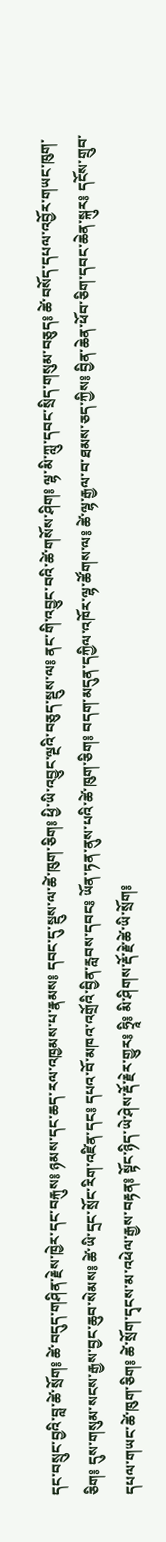དང་བསྲུང་བྱའི་བླ་ཚེ་སྲོག༔ ཚེ་བདུད་གཤིན་རྗེས་ཁྱེར་དང་བརྐུས༔ ཉམས་དང་ཆད་རལ་འཁྱམས་པ་རྣམས༔ དབང་དུ་སྡུས་ལ་ཚེ་ཁུག་ཅིག༔ ཕྱི་ཡི་འབྱུང་ལྔའི་བཅུད་སྡུས་ལ༔ ནང་གི་འབྱུང་བའི་ཚེ་གསོས་ཤིག༔ ལྷ་མི་ཀླུ་དབང་སྲིད་གསུམ་བཅུད༔ ཚེ་བསོད་དཔལ་འབྱོར་གཡང་ཁུག་ཅིག༔ དུས་གསུམ་སངས་རྒྱས་བྱང་ཆུབ་སེམས༔ ཚེ་ཡི་དྲང་སྲོང་རིག་འཛིན་དང༔ དཔའ་བོ་མཁའ་འགྲོའི་བྱིན་རླབས་དབང༔ ཡོན་ཏན་ནུས་པའི་ཚེ་ཁུག་ཅིག༔ བདག་མདུན་དཀྱིལ་འཁོར་ལྷ་ཚོགས་ལ༔ ཚེ་ལྷ་རྒྱལ་བ་ཐམས་ཅད་ཀྱིས༔ བྱིན་ཆེན་ཕོབ་ཅིག་དབང་ཆེན་སྐུར༔ དངོས་གྲུབ་དཔལ་གཡང་ཚེ་ཁུག་ཅིག༔ ཚེ་སྲོག་དྭངས་མ་འཕེལ་རྒྱས་བརྟན༔ སྟོང་ཉིད་ཡེ་ཤེས་རྡོ་རྗེར་གྱུར༔ ཧྲཱི༔ མི་ཤིགས་རྡོ་རྗེ་ཚེ་ཡི་སྲོག༔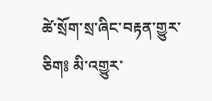ཚེ་སྲོག་སྲ་ཞིང་བརྟན་གྱུར་ཅིག༔ མི་འགྱུར་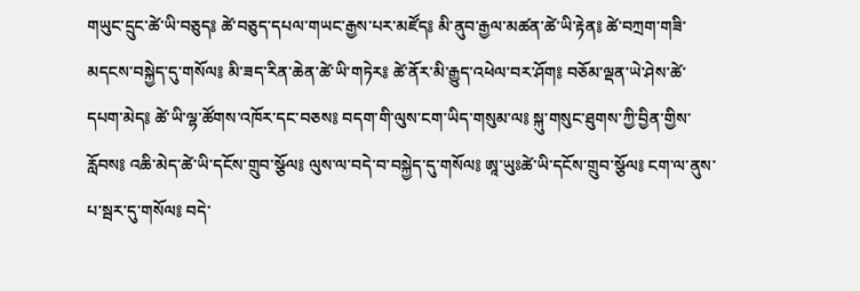གཡུང་དྲུང་ཚེ་ཡི་བཅུད༔ ཚེ་བཅུད་དཔལ་གཡང་རྒྱས་པར་མཛོད༔ མི་ནུབ་རྒྱལ་མཚན་ཚེ་ཡི་རྟེན༔ ཚེ་བཀྲག་གཟི་མདངས་བསྐྱེད་དུ་གསོལ༔ མི་ཟད་རིན་ཆེན་ཚེ་ཡི་གཏེར༔ ཚེ་ནོར་མི་རྒྱུད་འཕེལ་བར་ཤོག༔ བཅོམ་ལྡན་ཡེ་ཤེས་ཚེ་དཔག་མེད༔ ཚེ་ཡི་ལྷ་ཚོགས་འཁོར་དང་བཅས༔ བདག་གི་ལུས་ངག་ཡིད་གསུམ་ལ༔ སྐུ་གསུང་ཐུགས་ཀྱི་བྱིན་གྱིས་རློབས༔ འཆི་མེད་ཚེ་ཡི་དངོས་གྲུབ་སྩོལ༔ ལུས་ལ་བདེ་བ་བསྐྱེད་དུ་གསོལ༔ ཨཱ་ཡུཿཚེ་ཡི་དངོས་གྲུབ་སྩོལ༔ ངག་ལ་ནུས་པ་སྦར་དུ་གསོལ༔ བདེ་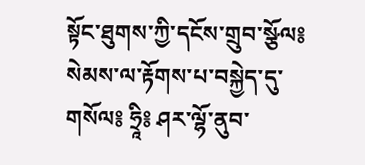སྟོང་ཐུགས་ཀྱི་དངོས་གྲུབ་སྩོལ༔ སེམས་ལ་རྟོགས་པ་བསྐྱེད་དུ་གསོལ༔ ཧྲཱི༔ ཤར་ལྷོ་ནུབ་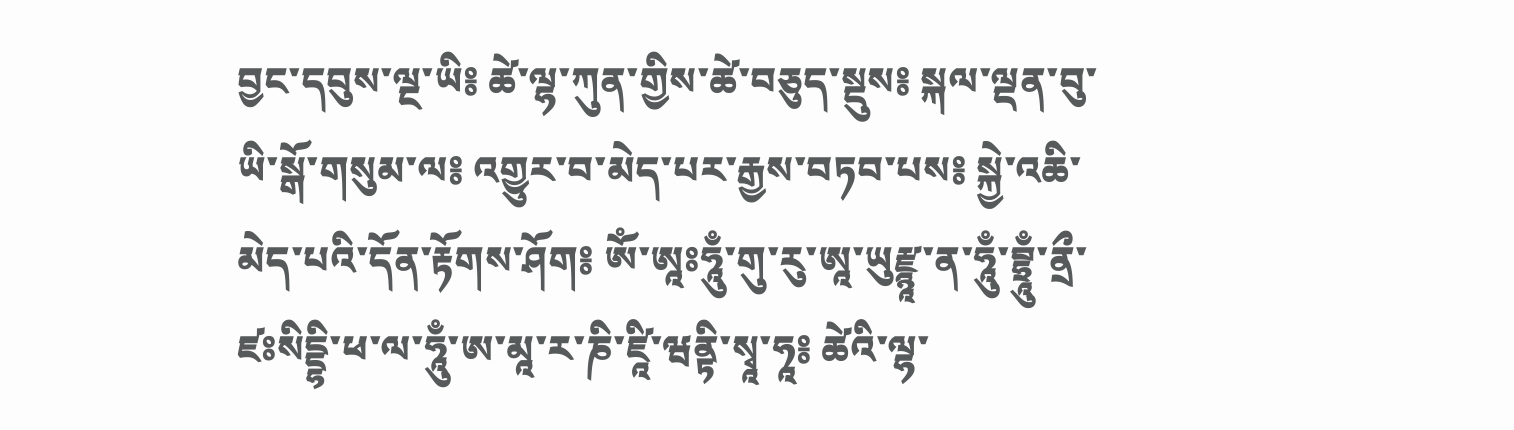བྱང་དབུས་ལྔ་ཡི༔ ཚེ་ལྷ་ཀུན་གྱིས་ཚེ་བཅུད་སྡུས༔ སྐལ་ལྡན་བུ་ཡི་སྒོ་གསུམ་ལ༔ འགྱུར་བ་མེད་པར་རྒྱས་བཏབ་པས༔ སྐྱེ་འཆི་མེད་པའི་དོན་རྟོགས་ཤོག༔ ཨོཾ་ཨཱཿཧཱུྃ་གུ་རུ་ཨཱ་ཡུརྫྙཱ་ན་ཧཱུྃ་བྷྲཱུྃ་ནྲྀ་ཛཿསིདྡྷི་ཕ་ལ་ཧཱུྃ་ཨ་མཱ་ར་ཎི་ཛཱི་ཝནྟི་སྭཱ་ཧཱ༔ ཚེའི་ལྷ་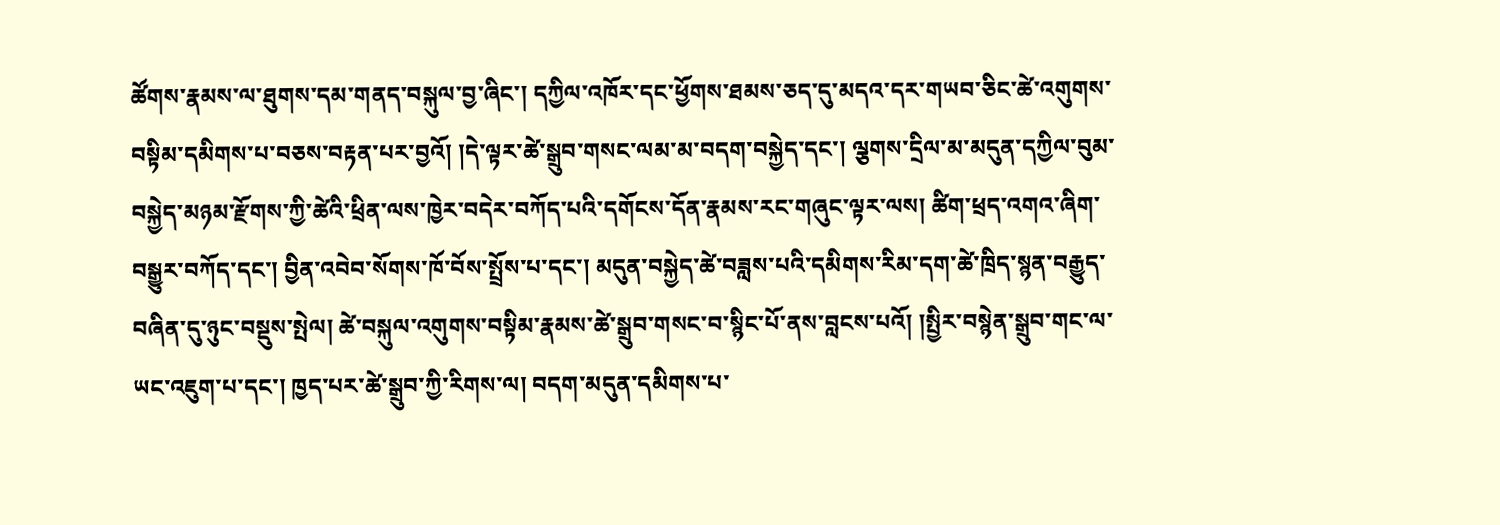ཚོགས་རྣམས་ལ་ཐུགས་དམ་གནད་བསྐུལ་བྱ་ཞིང་། དཀྱིལ་འཁོར་དང་ཕྱོགས་ཐམས་ཅད་དུ་མདའ་དར་གཡབ་ཅིང་ཚེ་འགུགས་བསྟིམ་དམིགས་པ་བཅས་བརྟན་པར་བྱའོ། །དེ་ལྟར་ཚེ་སྒྲུབ་གསང་ལམ་མ་བདག་བསྐྱེད་དང་། ལྕགས་དྲིལ་མ་མདུན་དཀྱིལ་བུམ་བསྐྱེད་མཉམ་རྫོགས་ཀྱི་ཚེའི་ཕྲིན་ལས་ཁྱེར་བདེར་བཀོད་པའི་དགོངས་དོན་རྣམས་རང་གཞུང་ལྟར་ལས། ཚིག་ཕྲད་འགའ་ཞིག་བསྒྱུར་བཀོད་དང་། བྱིན་འབེབ་སོགས་ཁོ་བོས་སྤྲོས་པ་དང་། མདུན་བསྐྱེད་ཚེ་བཟླས་པའི་དམིགས་རིམ་དག་ཚེ་ཁྲིད་སྙན་བརྒྱུད་བཞིན་དུ་ཉུང་བསྡུས་སྤེལ། ཚེ་བསྐུལ་འགུགས་བསྟིམ་རྣམས་ཚེ་སྒྲུབ་གསང་བ་སྙིང་པོ་ནས་བླངས་པའོ། །སྤྱིར་བསྙེན་སྒྲུབ་གང་ལ་ཡང་འཇུག་པ་དང་། ཁྱད་པར་ཚེ་སྒྲུབ་ཀྱི་རིགས་ལ། བདག་མདུན་དམིགས་པ་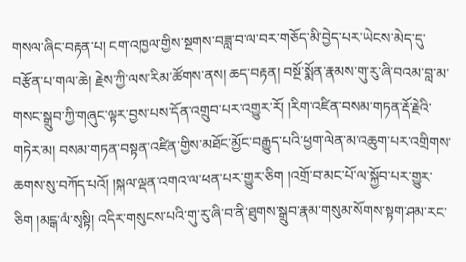གསལ་ཞིང་བརྟན་པ། ངག་འཁྱལ་གྱིས་སྔགས་བཟླ་བ་ལ་བར་གཅོད་མི་བྱེད་པར་ཡེངས་མེད་དུ་བརྩོན་པ་གལ་ཆེ། རྗེས་ཀྱི་ལས་རིམ་ཚོགས་ནས། ཆད་བརྟན། བསྔོ་སྨོན་རྣམས་གུ་རུ་ཞི་བའམ་བླ་མ་གསང་སྒྲུབ་ཀྱི་གཞུང་ལྟར་བྱས་པས་དོན་འགྲུབ་པར་འགྱུར་རོ། །རིག་འཛིན་བསམ་གཏན་རྡོ་རྗེའི་གཏེར་མ། བསམ་གཏན་བསྟན་འཛིན་གྱིས་མཐོང་མྱོང་བརྒྱུད་པའི་ཕྱག་ལེན་མ་འཆུག་པར་འགྲིགས་ཆགས་སུ་བཀོད་པའོ། །སྐལ་ལྡན་འགའ་ལ་ཕན་པར་གྱུར་ཅིག །འགྲོ་བ་མང་པོ་ལ་སྐྱོབ་པར་གྱུར་ཅིག །མངྒ་ལཾ་སྭསྟི། འདིར་གསུངས་པའི་གུ་རུ་ཞི་བ་ནི་ཐུགས་སྒྲུབ་རྣམ་གསུམ་སོགས་སྟག་ཤམ་རང་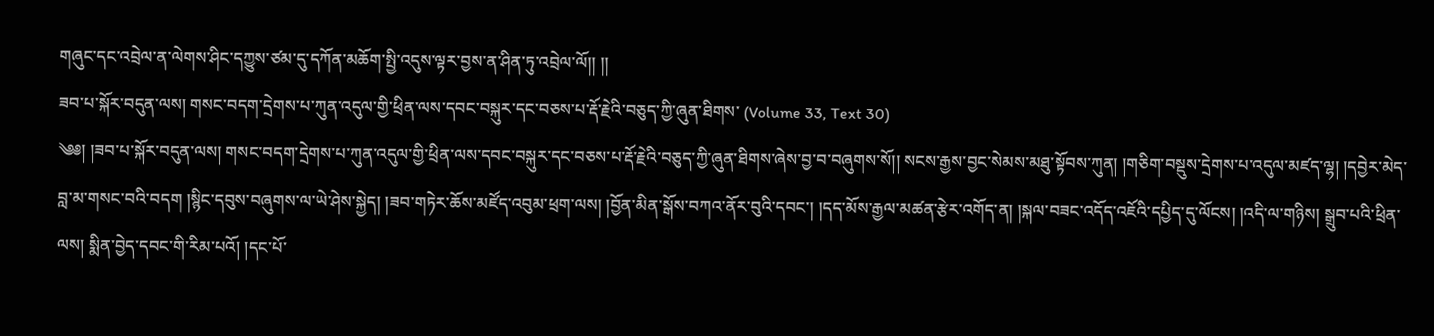གཞུང་དང་འབྲེལ་ན་ལེགས་ཤིང་དཀྱུས་ཙམ་དུ་དཀོན་མཆོག་སྤྱི་འདུས་ལྟར་བྱས་ན་ཤིན་ཏུ་འབྲེལ་ལོ།། །།
ཟབ་པ་སྐོར་བདུན་ལས། གསང་བདག་དྲེགས་པ་ཀུན་འདུལ་གྱི་ཕྲིན་ལས་དབང་བསྐུར་དང་བཅས་པ་རྡོ་རྗེའི་བཅུད་ཀྱི་ཞུན་ཐིགས་ (Volume 33, Text 30)
༄༅། །ཟབ་པ་སྐོར་བདུན་ལས། གསང་བདག་དྲེགས་པ་ཀུན་འདུལ་གྱི་ཕྲིན་ལས་དབང་བསྐུར་དང་བཅས་པ་རྡོ་རྗེའི་བཅུད་ཀྱི་ཞུན་ཐིགས་ཞེས་བྱ་བ་བཞུགས་སོ།། སངས་རྒྱས་བྱང་སེམས་མཐུ་སྟོབས་ཀུན། །གཅིག་བསྡུས་དྲེགས་པ་འདུལ་མཛད་ལྷ། །དབྱེར་མེད་བླ་མ་གསང་བའི་བདག །སྙིང་དབུས་བཞུགས་ལ་ཡེ་ཤེས་སྐྱེད། །ཟབ་གཏེར་ཆོས་མཛོད་འབུམ་ཕྲག་ལས། །བྱོན་མིན་སྒོས་བཀའ་ནོར་བུའི་དབང་། །དད་མོས་རྒྱལ་མཚན་རྩེར་འགོད་ན། །སྐལ་བཟང་འདོད་འཇོའི་དཔྱིད་དུ་ལོངས། །འདི་ལ་གཉིས། སྒྲུབ་པའི་ཕྲིན་ལས། སྨིན་བྱེད་དབང་གི་རིམ་པའོ། །དང་པོ་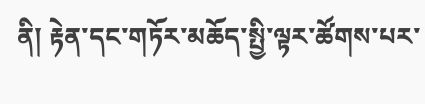ནི། རྟེན་དང་གཏོར་མཆོད་སྤྱི་ལྟར་ཚོགས་པར་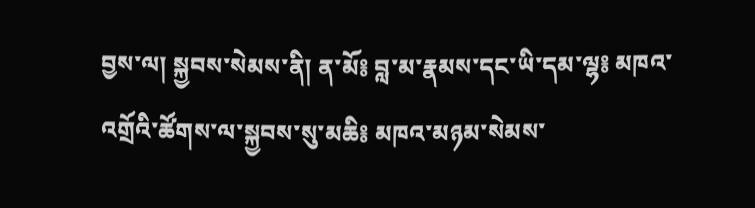བྱས་ལ། སྐྱབས་སེམས་ནི། ན་མོ༔ བླ་མ་རྣམས་དང་ཡི་དམ་ལྷ༔ མཁའ་འགྲོའི་ཚོགས་ལ་སྐྱབས་སུ་མཆི༔ མཁའ་མཉམ་སེམས་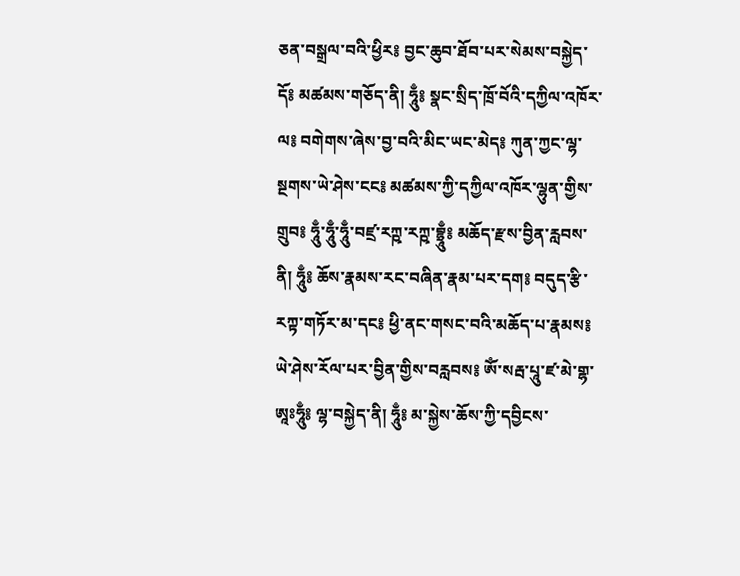ཅན་བསྒྲལ་བའི་ཕྱིར༔ བྱང་ཆུབ་ཐོབ་པར་སེམས་བསྐྱེད་དོ༔ མཚམས་གཅོད་ནི། ཧཱུྃ༔ སྣང་སྲིད་ཁྲོ་བོའི་དཀྱིལ་འཁོར་ལ༔ བགེགས་ཞེས་བྱ་བའི་མིང་ཡང་མེད༔ ཀུན་ཀྱང་ལྷ་སྔགས་ཡེ་ཤེས་ངང༔ མཚམས་ཀྱི་དཀྱིལ་འཁོར་ལྷུན་གྱིས་གྲུབ༔ ཧཱུྃ་ཧཱུྃ་ཧཱུྃ་བཛྲ་རཀྵ་རཀྵ་བྷྲཱུྃ༔ མཆོད་རྫས་བྱིན་རླབས་ནི། ཧཱུྃ༔ ཆོས་རྣམས་རང་བཞིན་རྣམ་པར་དག༔ བདུད་རྩི་རཀྟ་གཏོར་མ་དང༔ ཕྱི་ནང་གསང་བའི་མཆོད་པ་རྣམས༔ ཡེ་ཤེས་རོལ་པར་བྱིན་གྱིས་བརླབས༔ ཨོཾ་སརྦ་པཱུ་ཛ་མེ་གྷ་ཨཱཿཧཱུྃ༔ ལྷ་བསྐྱེད་ནི། ཧཱུྃ༔ མ་སྐྱེས་ཆོས་ཀྱི་དབྱིངས་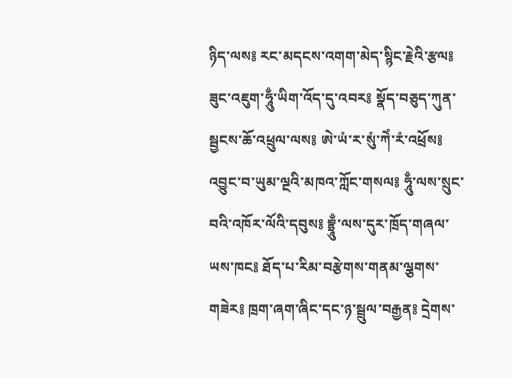ཉིད་ལས༔ རང་མདངས་འགག་མེད་སྙིང་རྗེའི་རྩལ༔ ཟུང་འཇུག་ཧཱུྃ་ཡིག་འོད་དུ་འབར༔ སྣོད་བཅུད་ཀུན་སྦྱངས་ཆོ་འཕྲུལ་ལས༔ ཨེ་ཡཾ་ར་སུཾ་ཀེཾ་རཾ་འཕྲོས༔ འབྱུང་བ་ཡུམ་ལྔའི་མཁའ་ཀློང་གསལ༔ ཧཱུྃ་ལས་སྲུང་བའི་འཁོར་ལོའི་དབུས༔ བྷྲཱུྃ་ལས་དུར་ཁྲོད་གཞལ་ཡས་ཁང༔ ཐོད་པ་རིམ་བརྩེགས་གནམ་ལྕགས་གཟེར༔ ཁྲག་ཞག་ཞིང་དང་ཉ་སྦྲུལ་བརྒྱན༔ དྲེགས་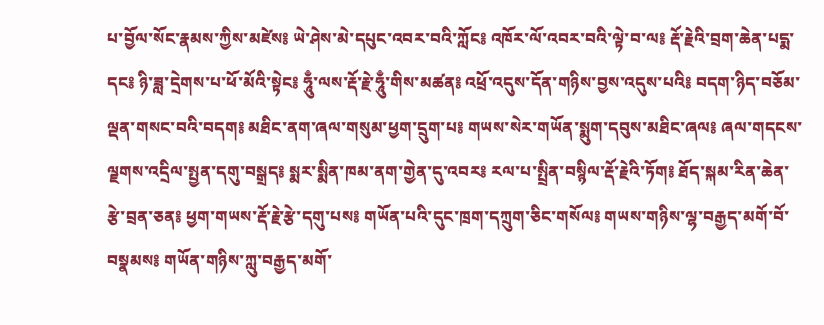པ་བྱོལ་སོང་རྣམས་ཀྱིས་མཛེས༔ ཡེ་ཤེས་མེ་དཔུང་འབར་བའི་ཀློང༔ འཁོར་ལོ་འབར་བའི་ལྟེ་བ་ལ༔ རྡོ་རྗེའི་བྲག་ཆེན་པདྨ་དང༔ ཉི་ཟླ་དྲེགས་པ་ཕོ་མོའི་སྟེང༔ ཧཱུྃ་ལས་རྡོ་རྗེ་ཧཱུྃ་གིས་མཚན༔ འཕྲོ་འདུས་དོན་གཉིས་བྱས་འདུས་པའི༔ བདག་ཉིད་བཅོམ་ལྡན་གསང་བའི་བདག༔ མཐིང་ནག་ཞལ་གསུམ་ཕྱག་དྲུག་པ༔ གཡས་སེར་གཡོན་སྨུག་དབུས་མཐིང་ཞལ༔ ཞལ་གདངས་ལྗགས་འདྲིལ་སྤྱན་དགུ་བསྒྲད༔ སྨར་སྨིན་ཁམ་ནག་གྱེན་དུ་འབར༔ རལ་པ་སྤྲིན་བསྙིལ་རྡོ་རྗེའི་ཏོག༔ ཐོད་སྐམ་རིན་ཆེན་རྩེ་བྲན་ཅན༔ ཕྱག་གཡས་རྡོ་རྗེ་རྩེ་དགུ་པས༔ གཡོན་པའི་དུང་ཁྲག་དཀྲུག་ཅིང་གསོལ༔ གཡས་གཉིས་ལྷ་བརྒྱད་མགོ་བོ་བསྣམས༔ གཡོན་གཉིས་ཀླུ་བརྒྱད་མགོ་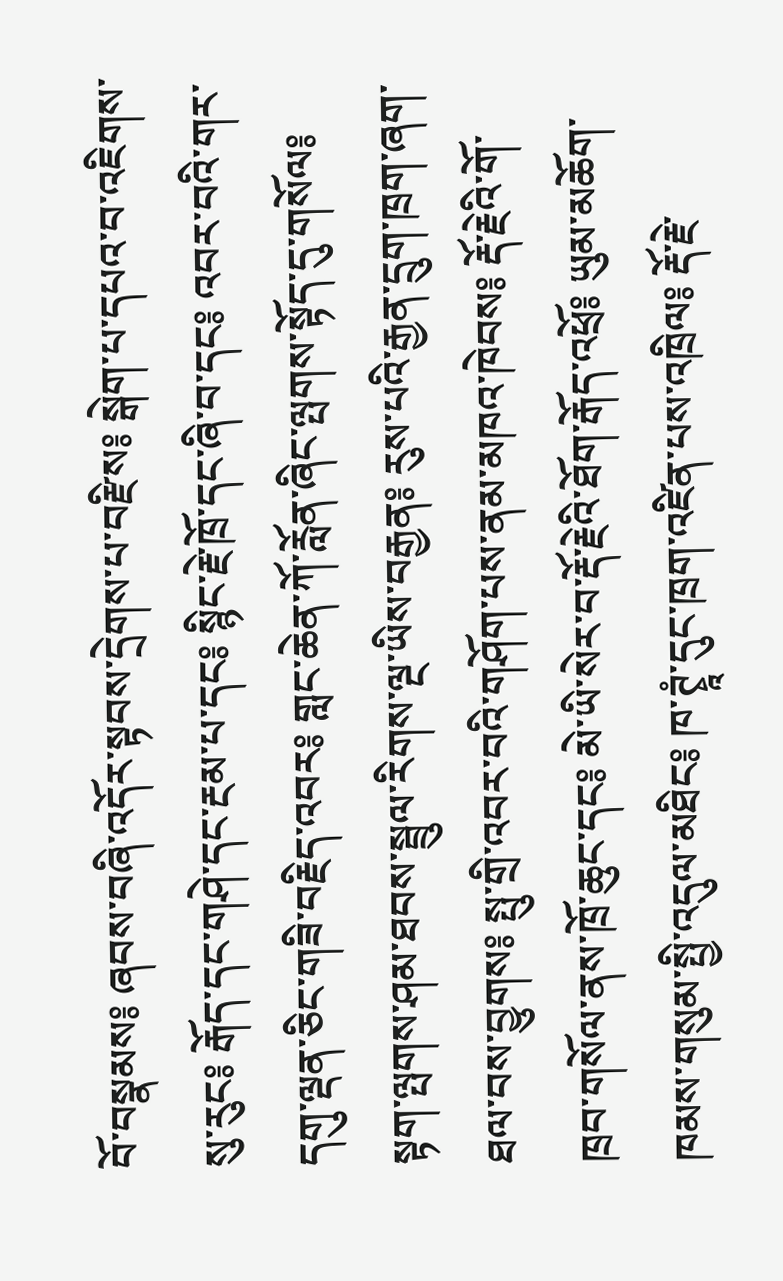བོ་བསྣམས༔ ཞབས་བཞི་འདོར་སྟབས་དྲེགས་པ་བརྫིས༔ སྒེག་པ་དཔའ་བ་འཇིགས་སུ་རུང༔ རྒོད་དང་གཤེ་དང་རྔམ་པ་དང༔ སྙིང་རྗེ་ཁྲོ་དང་ཞི་བ་དང༔ འབར་བའི་གར་དགུ་ལྡན་ཅིང་གཟི་བརྗིད་འབར༔ གླང་ཆེན་ཀོ་རློན་ཞིང་ལྤགས་སྟོད་དུ་གསོལ༔ སྟག་ལྤགས་ཤམ་ཐབས་སྦྲུལ་རིགས་ལྔ་ཡིས་བརྒྱན༔ རུས་པའི་རྒྱན་དྲུག་ཁྲག་ཞག་ཐལ་བས་བྱུགས༔ སྤུ་གྲི་འབར་བའི་གཤོག་པས་ནམ་མཁའ་ཁེབས༔ རྡོ་རྗེའི་གོ་ཁྲབ་གསོལ་ནས་ཁྲོ་ཆུང་དང༔ མེ་ཡི་སེར་བ་རྡོ་རྗེའི་ཐོག་རྒོད་འཕྲོ༔ ཡུམ་མཆོག་ཁམས་གསུམ་སྤྱི་འདུལ་མཐིང༔ ཁ་ཊྭཱཾ་དུང་ཁྲག་འཛིན་པས་འཁྲིལ༔ རྡོ་རྗེ་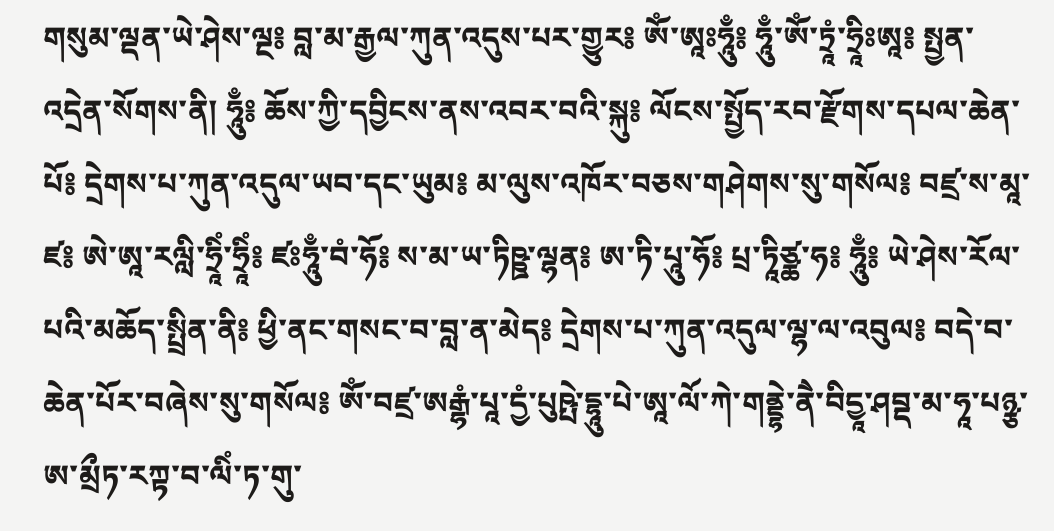གསུམ་ལྡན་ཡེ་ཤེས་ལྔ༔ བླ་མ་རྒྱལ་ཀུན་འདུས་པར་གྱུར༔ ཨོཾ་ཨཱཿཧཱུྃ༔ ཧཱུྃ་ཨོཾ་ཏྲཱཾ་ཧྲཱིཿཨཱ༔ སྤྱན་འདྲེན་སོགས་ནི། ཧཱུྃ༔ ཆོས་ཀྱི་དབྱིངས་ནས་འབར་བའི་སྐུ༔ ལོངས་སྤྱོད་རབ་རྫོགས་དཔལ་ཆེན་པོ༔ དྲེགས་པ་ཀུན་འདུལ་ཡབ་དང་ཡུམ༔ མ་ལུས་འཁོར་བཅས་གཤེགས་སུ་གསོལ༔ བཛྲ་ས་མཱ་ཛ༔ ཨེ་ཨཱ་རལླི་ཧྲཱིཾ་ཧྲཱིཾ༔ ཛཿཧཱུྃ་བཾ་ཧོ༔ ས་མ་ཡ་ཏིཥྛ་ལྷན༔ ཨ་ཏི་པཱུ་ཧོ༔ པྲ་ཏཱིཙྪ་ཧ༔ ཧཱུྃ༔ ཡེ་ཤེས་རོལ་པའི་མཆོད་སྤྲིན་ནི༔ ཕྱི་ནང་གསང་བ་བླ་ན་མེད༔ དྲེགས་པ་ཀུན་འདུལ་ལྷ་ལ་འབུལ༔ བདེ་བ་ཆེན་པོར་བཞེས་སུ་གསོལ༔ ཨོཾ་བཛྲ་ཨརྒྷཾ་པཱ་དྱཾ་པུཥྤེ་དྷཱུ་པེ་ཨཱ་ལོ་ཀེ་གནྡྷེ་ནཻ་བིདྱཱ་ཤབྡ་མ་ཧཱ་པཉྩ་ཨ་མྲྀཏ་རཀྟ་བ་ལིཾ་ཏ་གུ་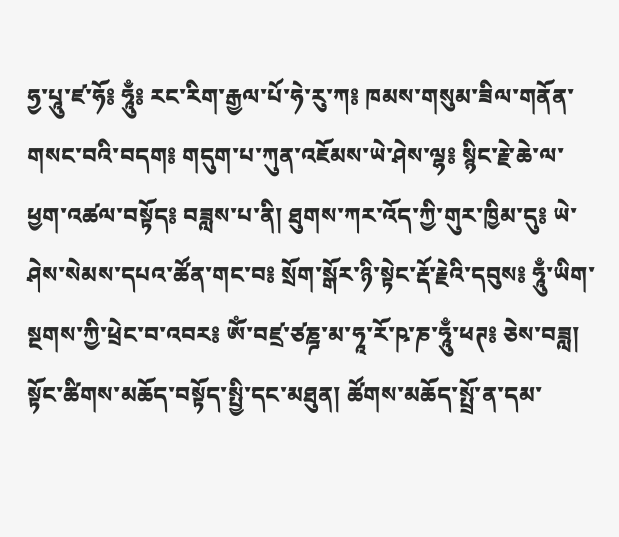ཧྱ་པཱུ་ཛ་ཧོ༔ ཧཱུྃ༔ རང་རིག་རྒྱལ་པོ་ཧེ་རུ་ཀ༔ ཁམས་གསུམ་ཟིལ་གནོན་གསང་བའི་བདག༔ གདུག་པ་ཀུན་འཇོམས་ཡེ་ཤེས་ལྷ༔ སྙིང་རྗེ་ཆེ་ལ་ཕྱག་འཚལ་བསྟོད༔ བཟླས་པ་ནི། ཐུགས་ཀར་འོད་ཀྱི་གུར་ཁྱིམ་དུ༔ ཡེ་ཤེས་སེམས་དཔའ་ཚོན་གང་བ༔ སྲོག་སྒོར་ཉི་སྟེང་རྡོ་རྗེའི་དབུས༔ ཧཱུྃ་ཡིག་སྔགས་ཀྱི་ཕྲེང་བ་འབར༔ ཨོཾ་བཛྲ་ཙཎྜ་མ་ཧཱ་རོ་ཥ་ཎ་ཧཱུྃ་ཕཊ༔ ཅེས་བཟླ། སྟོང་ཚིགས་མཆོད་བསྟོད་སྤྱི་དང་མཐུན། ཚོགས་མཆོད་སྤྲོ་ན་དམ་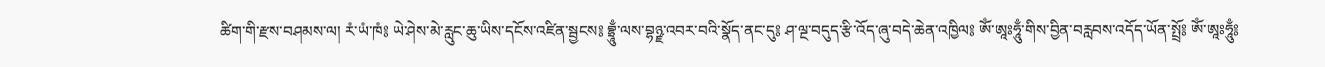ཚིག་གི་རྫས་བཤམས་ལ། རཾ་ཡཾ་ཁཾ༔ ཡེ་ཤེས་མེ་རླུང་ཆུ་ཡིས་དངོས་འཛིན་སྦྱངས༔ བྷྲཱུྃ་ལས་བྷཉྫ་འབར་བའི་སྣོད་ནང་དུ༔ ཤ་ལྔ་བདུད་རྩི་འོད་ཞུ་བདེ་ཆེན་འཁྱིལ༔ ཨོཾ་ཨཱཿཧཱུྃ་གིས་བྱིན་བརླབས་འདོད་ཡོན་སྤྲོ༔ ཨོཾ་ཨཱཿཧཱུྃ༔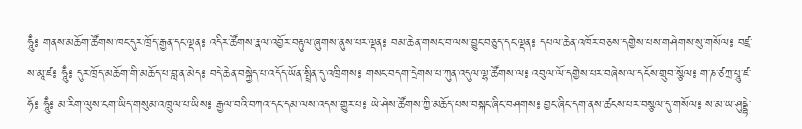ཧཱུྃ༔ གནས་མཆོག་ཚོགས་ཁང་དུར་ཁྲོད་རྒྱན་དང་ལྡན༔ འདིར་ཚོགས་རྣལ་འབྱོར་བརྟུལ་ཞུགས་ནུས་པར་ལྡན༔ བམ་ཆེན་གསང་བ་ལས་བྱུང་བཅུད་དང་ལྡན༔ དཔལ་ཆེན་འཁོར་བཅས་དགྱེས་པས་གཤེགས་སུ་གསོལ༔ བཛྲ་ས་མཱ་ཛ༔ ཧཱུྃ༔ དུར་ཁྲོད་མཆོག་གི་མཆོད་པ་བླ་ན་མེད༔ བདེ་ཆེན་བསྐྱེད་པ་འདོད་ཡོན་སྤྲིན་དུ་འཁྲིགས༔ གསང་བདག་དྲེགས་པ་ཀུན་འདུལ་ལྷ་ཚོགས་ལ༔ འབུལ་ལོ་དགྱེས་པར་བཞེས་ལ་དངོས་གྲུབ་སྩོལ༔ ག་ཎ་ཙཀྲ་པཱུ་ཛ་ཧོ༔ ཧཱུྃ༔ མ་རིག་ལུས་ངག་ཡིད་གསུམ་འཁྲུལ་པ་ཡིས༔ རྒྱལ་བའི་བཀའ་དང་དམ་ལས་འདས་གྱུར་པ༔ ཡེ་ཤེས་ཚོགས་ཀྱི་མཆོད་པས་བསྐང་ཞིང་བཤགས༔ བྱང་ཞིང་དག་ནས་ཚངས་པར་བསྩལ་དུ་གསོལ༔ ས་མ་ཡ་ཤུདྡྷེ་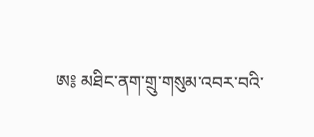ཨ༔ མཐིང་ནག་གྲུ་གསུམ་འབར་བའི་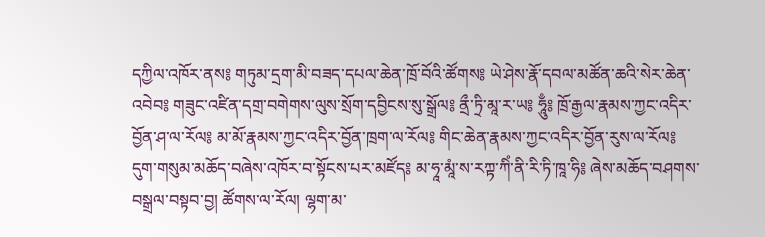དཀྱིལ་འཁོར་ནས༔ གཏུམ་དྲག་མི་བཟད་དཔལ་ཆེན་ཁྲོ་བོའི་ཚོགས༔ ཡེ་ཤེས་རྣོ་དབལ་མཚོན་ཆའི་སེར་ཆེན་འབེབ༔ གཟུང་འཛིན་དགྲ་བགེགས་ལུས་སྲོག་དབྱིངས་སུ་སྒྲོལ༔ ནྲྀ་ཏྲི་མཱ་ར་ཡ༔ ཧཱུྃ༔ ཁྲོ་རྒྱལ་རྣམས་ཀྱང་འདིར་བྱོན་ཤ་ལ་རོལ༔ མ་མོ་རྣམས་ཀྱང་འདིར་བྱོན་ཁྲག་ལ་རོལ༔ གིང་ཆེན་རྣམས་ཀྱང་འདིར་བྱོན་རུས་ལ་རོལ༔ དུག་གསུམ་མཆོད་བཞེས་འཁོར་བ་སྟོངས་པར་མཛོད༔ མ་ཧཱ་མཱཾ་ས་རཀྟ་ཀིཾ་ནི་རི་ཏི་ཁཱ་ཧི༔ ཞེས་མཆོད་བཤགས་བསྒྲལ་བསྟབ་བྱ། ཚོགས་ལ་རོལ། ལྷག་མ་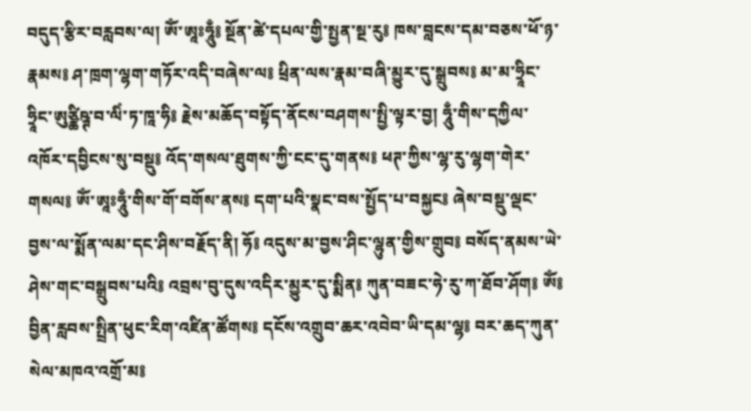བདུད་རྩིར་བརླབས་ལ། ཨོཾ་ཨཱཿཧཱུྃ༔ སྔོན་ཚེ་དཔལ་གྱི་སྤྱན་སྔ་རུ༔ ཁས་བླངས་དམ་བཅས་ཕོ་ཉ་རྣམས༔ ཤ་ཁྲག་ལྷག་གཏོར་འདི་བཞེས་ལ༔ ཕྲིན་ལས་རྣམ་བཞི་མྱུར་དུ་སྒྲུབས༔ མ་མ་ཧྲཱིང་ཧྲཱིང་ཨུཙྪིཥྚ་བ་ལིཾ་ཏ་ཁཱ་ཧི༔ རྗེས་མཆོད་བསྟོད་ནོངས་བཤགས་སྤྱི་ལྟར་བྱ། ཧཱུྃ་གིས་དཀྱིལ་འཁོར་དབྱིངས་སུ་བསྡུ༔ འོད་གསལ་ཐུགས་ཀྱི་ངང་དུ་གནས༔ ཕཊ་ཀྱིས་ལྷ་རུ་ལྷག་གེར་གསལ༔ ཨོཾ་ཨཱཿཧཱུྃ་གིས་གོ་བགོས་ནས༔ དག་པའི་སྣང་བས་སྤྱོད་པ་བསྐྱང༔ ཞེས་བསྡུ་ལྡང་བྱས་ལ་སྨོན་ལམ་དང་ཤིས་བརྗོད་ནི། ཧོ༔ འདུས་མ་བྱས་ཤིང་ལྷུན་གྱིས་གྲུབ༔ བསོད་ནམས་ཡེ་ཤེས་གང་བསྒྲུབས་པའི༔ འབྲས་བུ་དུས་འདིར་མྱུར་དུ་སྨིན༔ ཀུན་བཟང་ཧེ་རུ་ཀ་ཐོབ་ཤོག༔ ཨོཾ༔ བྱིན་རླབས་སྤྲིན་ཕུང་རིག་འཛིན་ཚོགས༔ དངོས་འགྲུབ་ཆར་འབེབ་ཡི་དམ་ལྷ༔ བར་ཆད་ཀུན་སེལ་མཁའ་འགྲོ་མ༔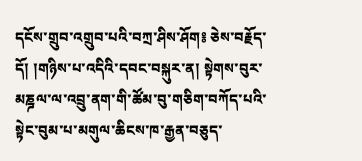དངོས་གྲུབ་འགྲུབ་པའི་བཀྲ་ཤིས་ཤོག༔ ཅེས་བརྗོད་དོ། །གཉིས་པ་འདིའི་དབང་བསྐུར་ན། སྟེགས་བུར་མཎྜལ་ལ་འབྲུ་ནག་གི་ཚོམ་བུ་གཅིག་བཀོད་པའི་སྟེང་བུམ་པ་མགུལ་ཆིངས་ཁ་རྒྱན་བཅུད་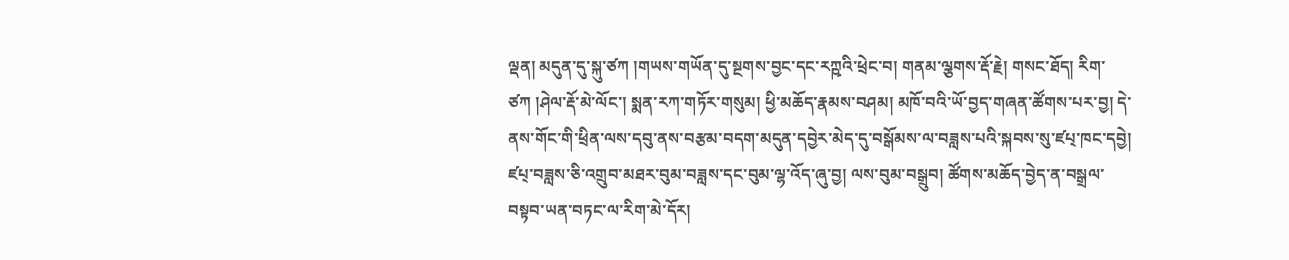ལྡན། མདུན་དུ་སྐུ་ཙཀ །གཡས་གཡོན་དུ་སྔགས་བྱང་དང་རཀྵའི་ཕྲེང་བ། གནམ་ལྕགས་རྡོ་རྗེ། གསང་ཐོད། རིག་ཙཀ །ཤེལ་རྡོ་མེ་ལོང་། སྨན་རཀ་གཏོར་གསུམ། ཕྱི་མཆོད་རྣམས་བཤམ། མཁོ་བའི་ཡོ་བྱད་གཞན་ཚོགས་པར་བྱ། དེ་ནས་གོང་གི་ཕྲིན་ལས་དབུ་ནས་བརྩམ་བདག་མདུན་དབྱེར་མེད་དུ་བསྒོམས་ལ་བཟླས་པའི་སྐབས་སུ་ཛཔ྄་ཁང་དབྱེ། ཛཔ྄་བཟླས་ཅི་འགྲུབ་མཐར་བུམ་བཟླས་དང་བུམ་ལྷ་འོད་ཞུ་བྱ། ལས་བུམ་བསྒྲུབ། ཚོགས་མཆོད་བྱེད་ན་བསྒྲལ་བསྟབ་ཡན་བཏང་ལ་རིག་མེ་དོར།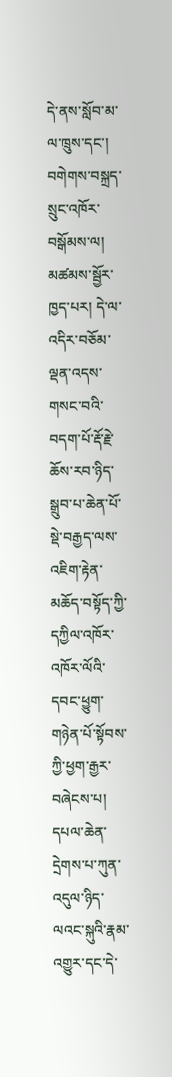དེ་ནས་སློབ་མ་ལ་ཁྲུས་དང་། བགེགས་བསྐྲད་སྲུང་འཁོར་བསྒོམས་ལ། མཚམས་སྦྱོར་ཁྱད་པར། དེ་ལ་འདིར་བཅོམ་ལྡན་འདས་གསང་བའི་བདག་པོ་རྡོ་རྗེ་ཆོས་རབ་ཉིད་སྒྲུབ་པ་ཆེན་པོ་སྡེ་བརྒྱད་ལས་འཇིག་རྟེན་མཆོད་བསྟོད་ཀྱི་དཀྱིལ་འཁོར་འཁོར་ལོའི་དབང་ཕྱུག་གཉེན་པོ་སྟོབས་ཀྱི་ཕྱག་རྒྱར་བཞེངས་པ། དཔལ་ཆེན་དྲེགས་པ་ཀུན་འདུལ་ཉིད་ལའང་སྐུའི་རྣམ་འགྱུར་དང་དེ་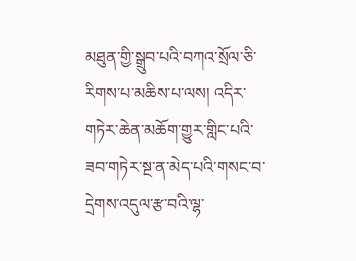མཐུན་གྱི་སྒྲུབ་པའི་བཀའ་སྲོལ་ཅི་རིགས་པ་མཆིས་པ་ལས། འདིར་གཏེར་ཆེན་མཆོག་གྱུར་གླིང་པའི་ཟབ་གཏེར་སྔ་ན་མེད་པའི་གསང་བ་དྲེགས་འདུལ་རྩ་བའི་ལྷ་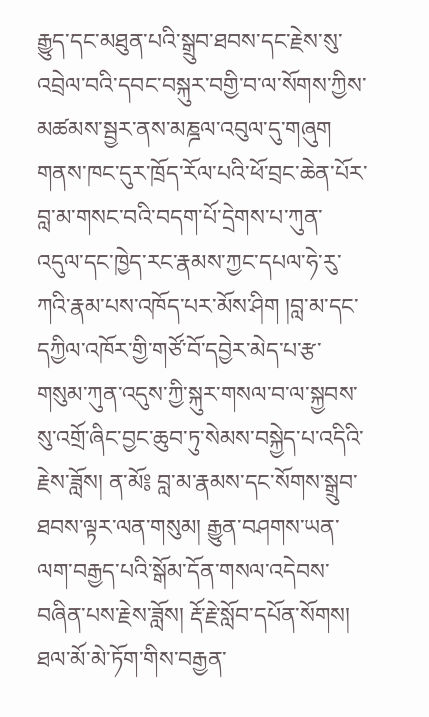རྒྱུད་དང་མཐུན་པའི་སྒྲུབ་ཐབས་དང་རྗེས་སུ་འབྲེལ་བའི་དབང་བསྐུར་བགྱི་བ་ལ་སོགས་ཀྱིས་མཚམས་སྦྱར་ནས་མཎྜལ་འབུལ་དུ་གཞུག གནས་ཁང་དུར་ཁྲོད་རོལ་པའི་ཕོ་བྲང་ཆེན་པོར་བླ་མ་གསང་བའི་བདག་པོ་དྲེགས་པ་ཀུན་འདུལ་དང་ཁྱེད་རང་རྣམས་ཀྱང་དཔལ་ཧེ་རུ་ཀའི་རྣམ་པས་འཁོད་པར་མོས་ཤིག །བླ་མ་དང་དཀྱིལ་འཁོར་གྱི་གཙོ་བོ་དབྱེར་མེད་པ་རྩ་གསུམ་ཀུན་འདུས་ཀྱི་སྐུར་གསལ་བ་ལ་སྐྱབས་སུ་འགྲོ་ཞིང་བྱང་ཆུབ་ཏུ་སེམས་བསྐྱེད་པ་འདིའི་རྗེས་ཟློས། ན་མོ༔ བླ་མ་རྣམས་དང་སོགས་སྒྲུབ་ཐབས་ལྟར་ལན་གསུམ། རྒྱུན་བཤགས་ཡན་ལག་བརྒྱད་པའི་སྒོམ་དོན་གསལ་འདེབས་བཞིན་པས་རྗེས་ཟློས། རྡོ་རྗེ་སློབ་དཔོན་སོགས། ཐལ་མོ་མེ་ཏོག་གིས་བརྒྱན་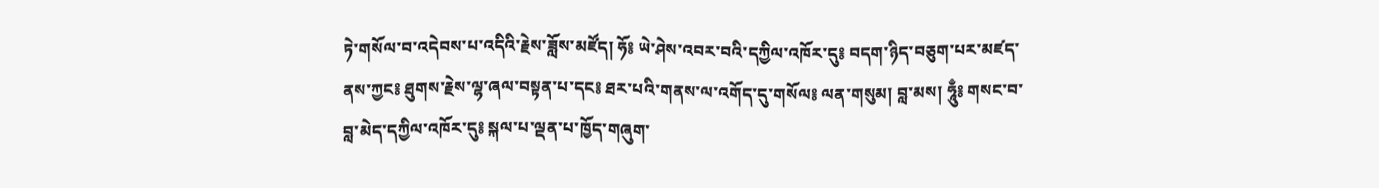ཏེ་གསོལ་བ་འདེབས་པ་འདིའི་རྗེས་ཟློས་མཛོད། ཧོ༔ ཡེ་ཤེས་འབར་བའི་དཀྱིལ་འཁོར་དུ༔ བདག་ཉིད་བཅུག་པར་མཛད་ནས་ཀྱང༔ ཐུགས་རྗེས་ལྷ་ཞལ་བསྟན་པ་དང༔ ཐར་པའི་གནས་ལ་འགོད་དུ་གསོལ༔ ལན་གསུམ། བླ་མས། ཧཱུྃ༔ གསང་བ་བླ་མེད་དཀྱིལ་འཁོར་དུ༔ སྐལ་པ་ལྡན་པ་ཁྱོད་གཞུག་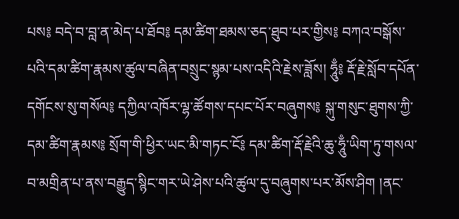པས༔ བདེ་བ་བླ་ན་མེད་པ་ཐོབ༔ དམ་ཚིག་ཐམས་ཅད་ཐུབ་པར་གྱིས༔ བཀའ་བསྒོས་པའི་དམ་ཚིག་རྣམས་ཚུལ་བཞིན་བསྲུང་སྙམ་པས་འདིའི་རྗེས་ཟློས། ཧཱུྃ༔ རྡོ་རྗེ་སློབ་དཔོན་དགོངས་སུ་གསོལ༔ དཀྱིལ་འཁོར་ལྷ་ཚོགས་དཔང་པོར་བཞུགས༔ སྐུ་གསུང་ཐུགས་ཀྱི་དམ་ཚིག་རྣམས༔ སྲོག་གི་ཕྱིར་ཡང་མི་གཏང་ངོ༔ དམ་ཚིག་རྡོ་རྗེའི་ཆུ་ཧཱུྃ་ཡིག་ཏུ་གསལ་བ་མགྲིན་པ་ནས་བརྒྱུད་སྙིང་གར་ཡེ་ཤེས་པའི་ཚུལ་དུ་བཞུགས་པར་མོས་ཤིག །ནང་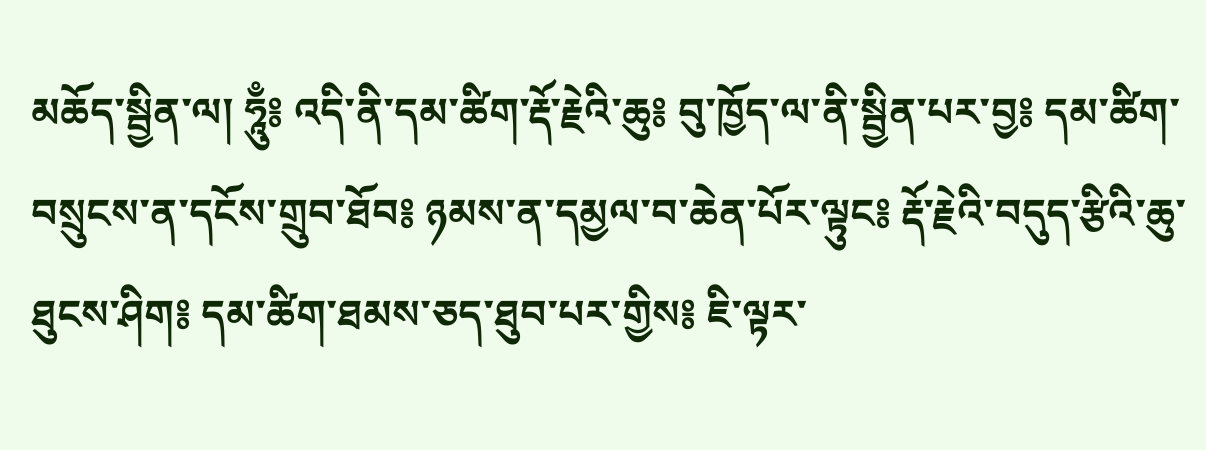མཆོད་སྦྱིན་ལ། ཧཱུྃ༔ འདི་ནི་དམ་ཚིག་རྡོ་རྗེའི་ཆུ༔ བུ་ཁྱོད་ལ་ནི་སྦྱིན་པར་བྱ༔ དམ་ཚིག་བསྲུངས་ན་དངོས་གྲུབ་ཐོབ༔ ཉམས་ན་དམྱལ་བ་ཆེན་པོར་ལྟུང༔ རྡོ་རྗེའི་བདུད་རྩིའི་ཆུ་ཐུངས་ཤིག༔ དམ་ཚིག་ཐམས་ཅད་ཐུབ་པར་གྱིས༔ ཇི་ལྟར་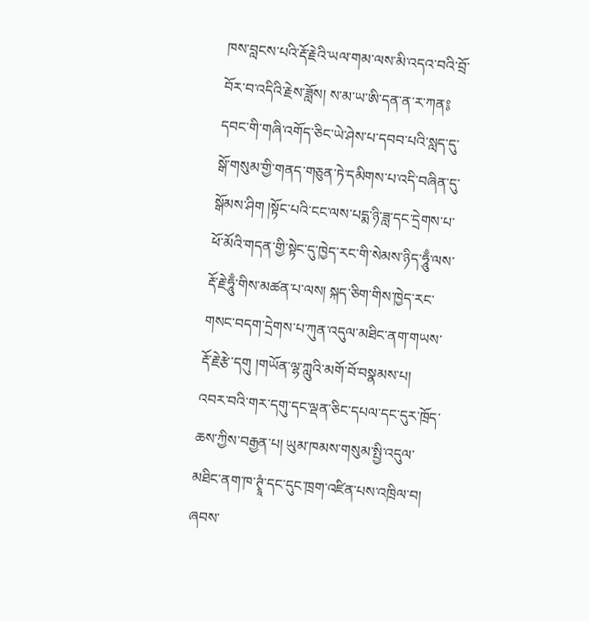ཁས་བླངས་པའི་རྡོ་རྗེའི་ཡལ་གམ་ལས་མི་འདའ་བའི་བྲོ་བོར་བ་འདིའི་རྗེས་ཟློས། ས་མ་ཡ་ཨི་དན་ན་ར་ཀན༔ དབང་གི་གཞི་འགོད་ཅིང་ཡེ་ཤེས་པ་དབབ་པའི་སླད་དུ་སྒོ་གསུམ་གྱི་གནད་གཅུན་ཏེ་དམིགས་པ་འདི་བཞིན་དུ་སྒོམས་ཤིག །སྟོང་པའི་ངང་ལས་པདྨ་ཉི་ཟླ་དང་དྲེགས་པ་ཕོ་མོའི་གདན་གྱི་སྟེང་དུ་ཁྱེད་རང་གི་སེམས་ཉིད་ཧཱུྃ་ལས་རྡོ་རྗེ་ཧཱུྃ་གིས་མཚན་པ་ལས། སྐད་ཅིག་གིས་ཁྱེད་རང་གསང་བདག་དྲེགས་པ་ཀུན་འདུལ་མཐིང་ནག་གཡས་རྡོ་རྗེ་རྩེ་དགུ །གཡོན་ལྷ་ཀླུའི་མགོ་བོ་བསྣམས་པ། འབར་བའི་གར་དགུ་དང་ལྡན་ཅིང་དཔལ་དང་དུར་ཁྲོད་ཆས་ཀྱིས་བརྒྱན་པ། ཡུམ་ཁམས་གསུམ་སྤྱི་འདུལ་མཐིང་ནག་ཁ་ཊྭཱཾ་དང་དུང་ཁྲག་འཛིན་པས་འཁྲིལ་བ། ཞབས་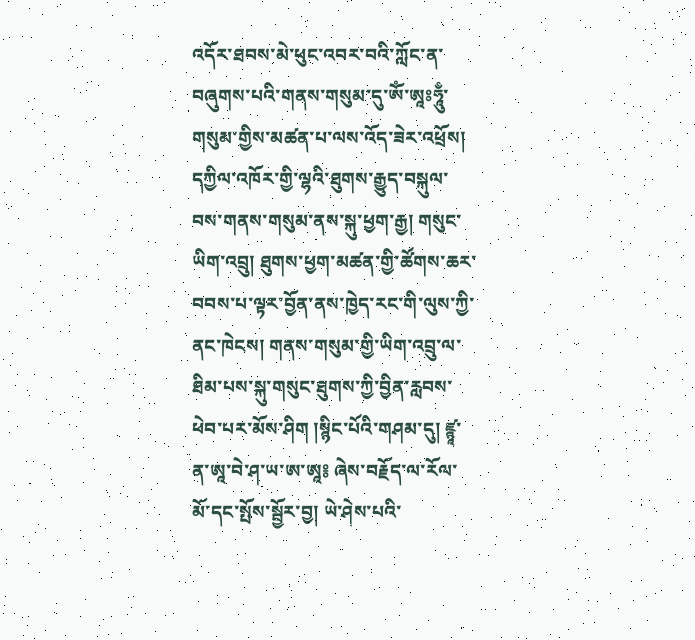འདོར་ཐབས་མེ་ཕུང་འབར་བའི་ཀློང་ན་བཞུགས་པའི་གནས་གསུམ་དུ་ཨོཾ་ཨཱཿཧཱུྃ་གསུམ་གྱིས་མཚན་པ་ལས་འོད་ཟེར་འཕྲོས། དཀྱིལ་འཁོར་གྱི་ལྷའི་ཐུགས་རྒྱུད་བསྐུལ་བས་གནས་གསུམ་ནས་སྐུ་ཕྱག་རྒྱ། གསུང་ཡིག་འབྲུ། ཐུགས་ཕྱག་མཚན་གྱི་ཚོགས་ཆར་བབས་པ་ལྟར་བྱོན་ནས་ཁྱེད་རང་གི་ལུས་ཀྱི་ནང་ཁེངས། གནས་གསུམ་གྱི་ཡིག་འབྲུ་ལ་ཐིམ་པས་སྐུ་གསུང་ཐུགས་ཀྱི་བྱིན་རླབས་ཕེབ་པར་མོས་ཤིག །སྙིང་པོའི་གཤམ་དུ། ཛྙཱ་ན་ཨཱ་བེ་ཤ་ཡ་ཨ་ཨཱ༔ ཞེས་བརྗོད་ལ་རོལ་མོ་དང་སྤོས་སྦྱོར་བྱ། ཡེ་ཤེས་པའི་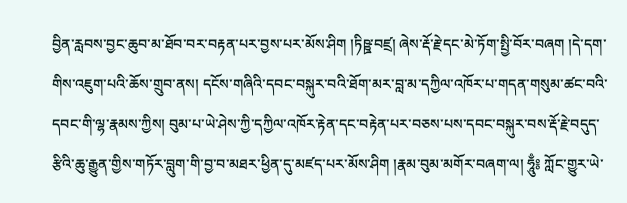བྱིན་རླབས་བྱང་ཆུབ་མ་ཐོབ་བར་བརྟན་པར་བྱས་པར་མོས་ཤིག །ཏིཥྛ་བཛྲ། ཞེས་རྡོ་རྗེ་དང་མེ་ཏོག་སྤྱི་བོར་བཞག །དེ་དག་གིས་འཇུག་པའི་ཆོས་གྲུབ་ནས། དངོས་གཞིའི་དབང་བསྐུར་བའི་ཐོག་མར་བླ་མ་དཀྱིལ་འཁོར་པ་གདན་གསུམ་ཚང་བའི་དབང་གི་ལྷ་རྣམས་ཀྱིས། བུམ་པ་ཡེ་ཤེས་ཀྱི་དཀྱིལ་འཁོར་རྟེན་དང་བརྟེན་པར་བཅས་པས་དབང་བསྐུར་བས་རྡོ་རྗེ་བདུད་རྩིའི་ཆུ་རྒྱུན་གྱིས་གཏོར་བླུག་གི་བྱ་བ་མཐར་ཕྱིན་དུ་མཛད་པར་མོས་ཤིག །རྣམ་བུམ་མགོར་བཞག་ལ། ཧཱུྃ༔ ཀློང་གྱུར་ཡེ་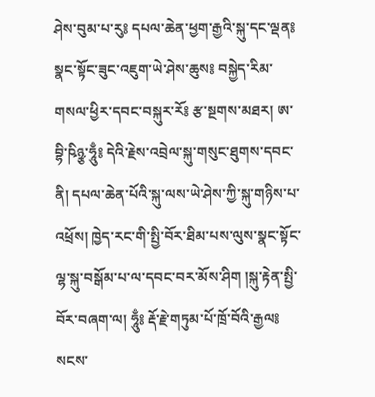ཤེས་བུམ་པ་རུ༔ དཔལ་ཆེན་ཕྱག་རྒྱའི་སྐུ་དང་ལྡན༔ སྣང་སྟོང་ཟུང་འཇུག་ཡེ་ཤེས་ཆུས༔ བསྐྱེད་རིམ་གསལ་ཕྱིར་དབང་བསྐུར་རོ༔ རྩ་སྔགས་མཐར། ཨ་བྷི་ཥིཉྩ་ཧཱུྃ༔ དེའི་རྗེས་འབྲེལ་སྐུ་གསུང་ཐུགས་དབང་ནི། དཔལ་ཆེན་པོའི་སྐུ་ལས་ཡེ་ཤེས་ཀྱི་སྐུ་གཉིས་པ་འཕྲོས། ཁྱེད་རང་གི་སྤྱི་བོར་ཐིམ་པས་ལུས་སྣང་སྟོང་ལྷ་སྐུ་བསྒོམ་པ་ལ་དབང་བར་མོས་ཤིག །སྐུ་རྟེན་སྤྱི་བོར་བཞག་ལ། ཧཱུྃ༔ རྡོ་རྗེ་གཏུམ་པོ་ཁྲོ་བོའི་རྒྱལ༔ སངས་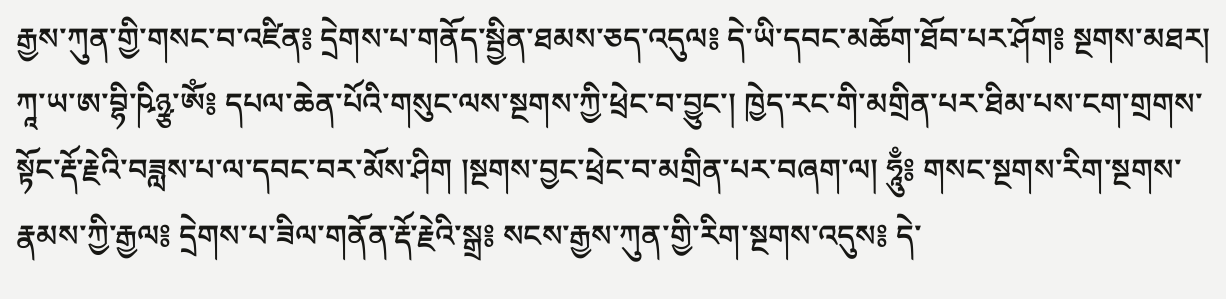རྒྱས་ཀུན་གྱི་གསང་བ་འཛིན༔ དྲེགས་པ་གནོད་སྦྱིན་ཐམས་ཅད་འདུལ༔ དེ་ཡི་དབང་མཆོག་ཐོབ་པར་ཤོག༔ སྔགས་མཐར། ཀཱ་ཡ་ཨ་བྷི་ཥིཉྩ་ཨོཾ༔ དཔལ་ཆེན་པོའི་གསུང་ལས་སྔགས་ཀྱི་ཕྲེང་བ་བྱུང་། ཁྱེད་རང་གི་མགྲིན་པར་ཐིམ་པས་ངག་གྲགས་སྟོང་རྡོ་རྗེའི་བཟླས་པ་ལ་དབང་བར་མོས་ཤིག །སྔགས་བྱང་ཕྲེང་བ་མགྲིན་པར་བཞག་ལ། ཧཱུྃ༔ གསང་སྔགས་རིག་སྔགས་རྣམས་ཀྱི་རྒྱལ༔ དྲེགས་པ་ཟིལ་གནོན་རྡོ་རྗེའི་སྒྲ༔ སངས་རྒྱས་ཀུན་གྱི་རིག་སྔགས་འདུས༔ དེ་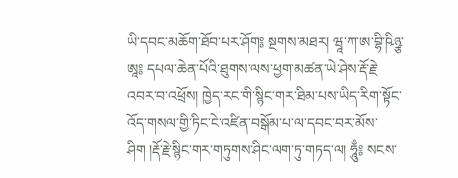ཡི་དབང་མཆོག་ཐོབ་པར་ཤོག༔ སྔགས་མཐར། ཝཱ་ཀ་ཨ་བྷི་ཥིཉྩ་ཨཱ༔ དཔལ་ཆེན་པོའི་ཐུགས་ལས་ཕྱག་མཚན་ཡེ་ཤེས་རྡོ་རྗེ་འབར་བ་འཕྲོས། ཁྱེད་རང་གི་སྙིང་གར་ཐིམ་པས་ཡིད་རིག་སྟོང་འོད་གསལ་གྱི་ཏིང་ངེ་འཛིན་བསྒོམ་པ་ལ་དབང་བར་མོས་ཤིག །རྡོ་རྗེ་སྙིང་གར་གཏུགས་ཤིང་ལག་ཏུ་གཏད་ལ། ཧཱུྃ༔ སངས་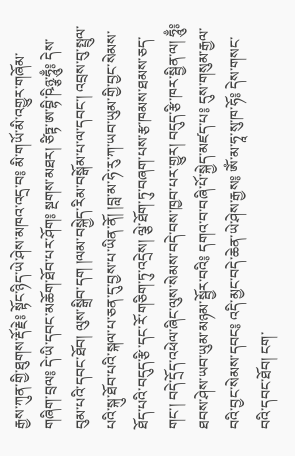རྒྱས་ཀུན་གྱི་ཐུགས་རྡོ་རྗེ༔ སྟོང་ཉིད་ཡེ་ཤེས་མཁའ་འདྲ་བ༔ མི་གཡོ་མི་འགྱུར་གཞོམ་གཞིག་བྲལ༔ དེ་ཡི་དབང་མཆོག་ཐོབ་པར་ཤོག༔ སྔགས་མཐར། ཙིཏྟ་ཨ་བྷི་ཥིཉྩ་ཧཱུྃ༔ དེས་བུམ་པའི་དབང་ཐོབ། ལུས་སྒྲིབ་དག །ལམ་བསྐྱེད་རིམ་བསྒོམ་པ་ལ་དབང་། འབྲས་བུ་སྤྲུལ་པའི་སྐུ་ཐོབ་པའི་སྐལ་པ་ཅན་དུ་བྱས་པ་ཡིན་ནོ། །བླ་མ་ཧེ་རུ་ཀ་ཡབ་ཡུམ་གྱི་བྱང་སེམས་ཐོད་པའི་བདུད་རྩི་དང་རོ་གཅིག་ཏུ་འདྲེས། ལྕེ་ཐོག་ཏུ་བཞག་པས་རྩ་ཁམས་ཐམས་ཅད་གང་། བདེ་དྲོད་འཕེལ་ཞིང་ལུས་སེམས་བདེ་བས་ཁྱབ་པར་གྱུར། བདུད་རྩི་ཁར་སྦྱིན་ལ། ཧཱུྃ༔ ཐབས་ཤེས་ཡབ་ཡུམ་མཉམ་སྦྱོར་བའི༔ དགའ་བ་བཞི་པོ་སྐྱེད་མཛད་པ༔ དུས་གསུམ་རྒྱལ་བའི་བྱང་སེམས་དབང༔ འདི་མྱང་བདེ་ཆེན་ཡེ་ཤེས་རྒྱས༔ ཨོཾ་མ་ཧཱ་སུ་ཁ་ཧོ༔ དེས་གསང་བའི་དབང་ཐོབ། ངག་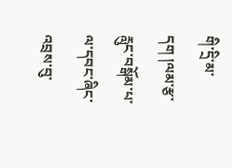གི་དྲི་མ་དག །ལམ་རྩ་རླུང་བསྒོམ་པ་ལ་དབང་ཞིང་འབྲས་བུ་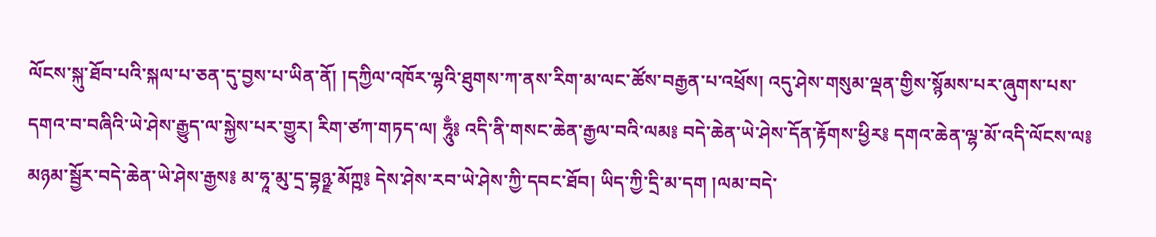ལོངས་སྐུ་ཐོབ་པའི་སྐལ་པ་ཅན་དུ་བྱས་པ་ཡིན་ནོ། །དཀྱིལ་འཁོར་ལྷའི་ཐུགས་ཀ་ནས་རིག་མ་ལང་ཚོས་བརྒྱན་པ་འཕྲོས། འདུ་ཤེས་གསུམ་ལྡན་གྱིས་སྙོམས་པར་ཞུགས་པས་དགའ་བ་བཞིའི་ཡེ་ཤེས་རྒྱུད་ལ་སྐྱེས་པར་གྱུར། རིག་ཙཀ་གཏད་ལ། ཧཱུྃ༔ འདི་ནི་གསང་ཆེན་རྒྱལ་བའི་ལམ༔ བདེ་ཆེན་ཡེ་ཤེས་དོན་རྟོགས་ཕྱིར༔ དགའ་ཆེན་ལྷ་མོ་འདི་ལོངས་ལ༔ མཉམ་སྦྱོར་བདེ་ཆེན་ཡེ་ཤེས་རྒྱས༔ མ་ཧཱ་མུ་དྲ་བྷཉྫ་མོཀྵ༔ དེས་ཤེས་རབ་ཡེ་ཤེས་ཀྱི་དབང་ཐོབ། ཡིད་ཀྱི་དྲི་མ་དག །ལམ་བདེ་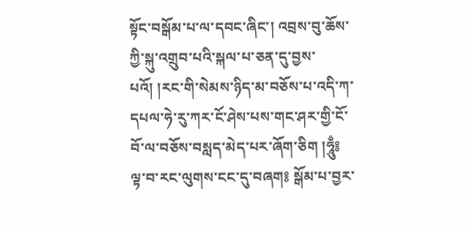སྟོང་བསྒོམ་པ་ལ་དབང་ཞིང་། འབྲས་བུ་ཆོས་ཀྱི་སྐུ་འགྲུབ་པའི་སྐལ་པ་ཅན་དུ་བྱས་པའོ། །རང་གི་སེམས་ཉིད་མ་བཅོས་པ་འདི་ཀ་དཔལ་ཧེ་རུ་ཀར་ངོ་ཤེས་པས་གང་ཤར་གྱི་ངོ་བོ་ལ་བཅོས་བསླད་མེད་པར་ཞོག་ཅིག །ཧཱུྃ༔ ལྟ་བ་རང་ལུགས་ངང་དུ་བཞག༔ སྒོམ་པ་བྱར་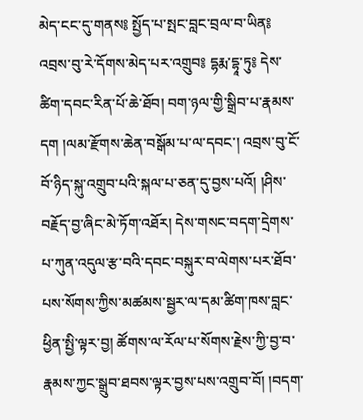མེད་ངང་དུ་གནས༔ སྤྱོད་པ་སྤང་བླང་བྲལ་བ་ཡིན༔ འབྲས་བུ་རེ་དོགས་མེད་པར་འགྲུབ༔ དྷརྨ་དྷཱ་ཏུ༔ དེས་ཚིག་དབང་རིན་པོ་ཆེ་ཐོབ། བག་ཉལ་གྱི་སྒྲིབ་པ་རྣམས་དག །ལམ་རྫོགས་ཆེན་བསྒོམ་པ་ལ་དབང་། འབྲས་བུ་ངོ་བོ་ཉིད་སྐུ་འགྲུབ་པའི་སྐལ་པ་ཅན་དུ་བྱས་པའོ། །ཤིས་བརྗོད་བྱ་ཞིང་མེ་ཏོག་འཐོར། དེས་གསང་བདག་དྲེགས་པ་ཀུན་འདུལ་རྩ་བའི་དབང་བསྐུར་བ་ལེགས་པར་ཐོབ་པས་སོགས་ཀྱིས་མཚམས་སྦྱར་ལ་དམ་ཚིག་ཁས་བླང་ཕྱིན་སྤྱི་ལྟར་བྱ། ཚོགས་ལ་རོལ་པ་སོགས་རྗེས་ཀྱི་བྱ་བ་རྣམས་ཀྱང་སྒྲུབ་ཐབས་ལྟར་བྱས་པས་འགྲུབ་བོ། །བདག་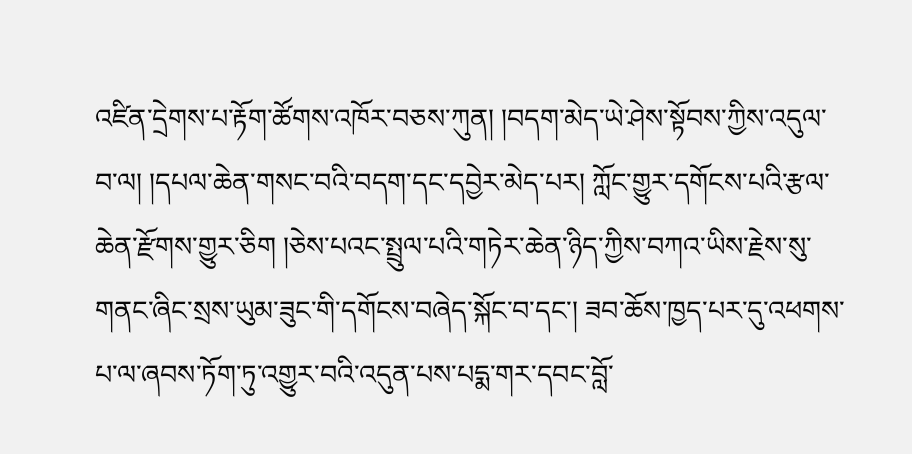འཛིན་དྲེགས་པ་རྟོག་ཚོགས་འཁོར་བཅས་ཀུན། །བདག་མེད་ཡེ་ཤེས་སྟོབས་ཀྱིས་འདུལ་བ་ལ། །དཔལ་ཆེན་གསང་བའི་བདག་དང་དབྱེར་མེད་པར། ཀློང་གྱུར་དགོངས་པའི་རྩལ་ཆེན་རྫོགས་གྱུར་ཅིག །ཅེས་པའང་སྤྲུལ་པའི་གཏེར་ཆེན་ཉིད་ཀྱིས་བཀའ་ཡིས་རྗེས་སུ་གནང་ཞིང་སྲས་ཡུམ་ཟུང་གི་དགོངས་བཞེད་སྐོང་བ་དང་། ཟབ་ཆོས་ཁྱད་པར་དུ་འཕགས་པ་ལ་ཞབས་ཏོག་ཏུ་འགྱུར་བའི་འདུན་པས་པདྨ་གར་དབང་བློ་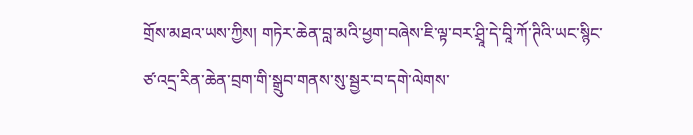གྲོས་མཐའ་ཡས་ཀྱིས། གཏེར་ཆེན་བླ་མའི་ཕྱག་བཞེས་ཇི་ལྟ་བར་ཤྲཱི་དེ་བཱི་ཀོ་ཊིའི་ཡང་སྙིང་ཙ་འདྲ་རིན་ཆེན་བྲག་གི་སྒྲུབ་གནས་སུ་སྦྱར་བ་དགེ་ལེགས་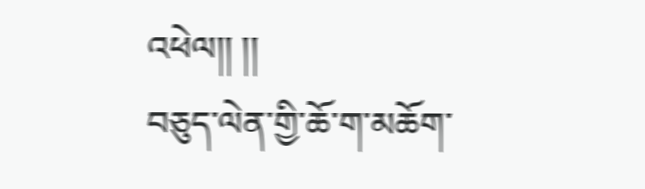འཕེལ།། །།
བཅུད་ལེན་གྱི་ཆོ་ག་མཆོག་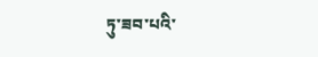ཏུ་ཟབ་པའི་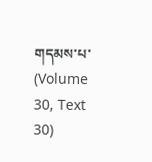གདམས་པ་ (Volume 30, Text 30)